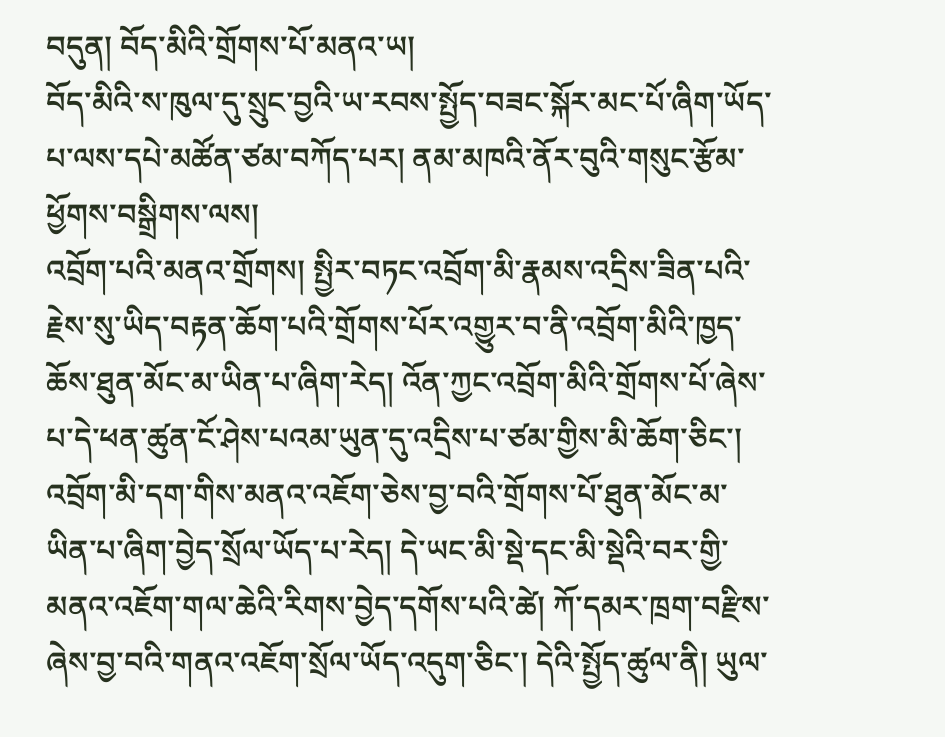བདུན། བོད་མིའི་གྲོགས་པོ་མནའ་ཡ།
བོད་མིའི་ས་ཁུལ་དུ་སྲུང་བྱའི་ཡ་རབས་སྤྱོད་བཟང་སྐོར་མང་པོ་ཞིག་ཡོད་པ་ལས་དཔེ་མཚོན་ཙམ་བཀོད་པར། ནམ་མཁའི་ནོར་བུའི་གསུང་རྩོམ་ཕྱོགས་བསྒྲིགས་ལས།
འབྲོག་པའི་མནའ་གྲོགས། སྤྱིར་བཏང་འབྲོག་མི་རྣམས་འདྲིས་ཟིན་པའི་རྗེས་སུ་ཡིད་བརྟན་ཆོག་པའི་གྲོགས་པོར་འགྱུར་བ་ནི་འབྲོག་མིའི་ཁྱད་ཆོས་ཐུན་མོང་མ་ཡིན་པ་ཞིག་རེད། འོན་ཀྱང་འབྲོག་མིའི་གྲོགས་པོ་ཞེས་པ་དེ་ཕན་ཚུན་ངོ་ཤེས་པའམ་ཡུན་དུ་འདྲིས་པ་ཙམ་གྱིས་མི་ཆོག་ཅིང་། འབྲོག་མི་དག་གིས་མནའ་འཇོག་ཅེས་བྱ་བའི་གྲོགས་པོ་ཐུན་མོང་མ་ཡིན་པ་ཞིག་བྱེད་སྲོལ་ཡོད་པ་རེད། དེ་ཡང་མི་སྡེ་དང་མི་སྡེའི་བར་གྱི་མནའ་འཇོག་གལ་ཆེའི་རིགས་བྱེད་དགོས་པའི་ཚེ། ཀོ་དམར་ཁྲག་བརྫིས་ ཞེས་བྱ་བའི་གནའ་འཇོག་སྲོལ་ཡོད་འདུག་ཅིང་། དེའི་སྤྱོད་ཚུལ་ནི། ཡུལ་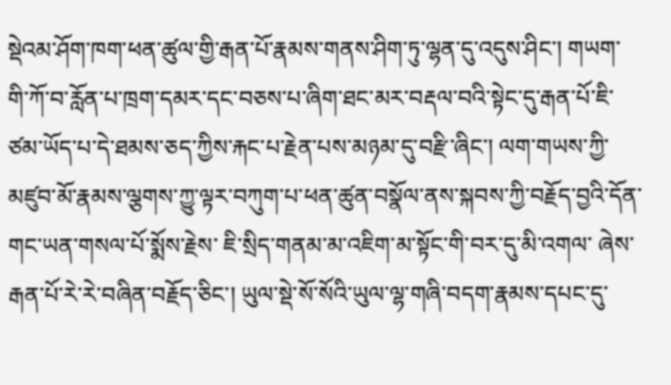སྡེའམ་ཤོག་ཁག་ཕན་ཚུལ་གྱི་རྒན་པོ་རྣམས་གནས་ཤིག་ཏུ་ལྷན་དུ་འདུས་ཤིང་། གཡག་གི་ཀོ་བ་རློན་པ་ཁྲག་དམར་དང་བཅས་པ་ཞིག་ཐང་མར་བརྡལ་བའི་སྟེང་དུ་རྒན་པོ་ཇི་ཙམ་ཡོད་པ་དེ་ཐམས་ཅད་ཀྱིས་རྐང་པ་རྗེན་པས་མཉམ་དུ་བརྫི་ཞིང་། ལག་གཡས་ཀྱི་མཛུབ་མོ་རྣམས་ལྕགས་ཀྱུ་ལྟར་བཀུག་པ་ཕན་ཚུན་བསྣོལ་ནས་སྐབས་ཀྱི་བརྗོད་བྱའི་དོན་གང་ཡན་གསལ་པོ་སྨོས་རྗེས་ ཇི་སྲིད་གནམ་མ་འཇིག་མ་སྟོང་གི་བར་དུ་མི་འགལ་ ཞེས་རྒན་པོ་རེ་རེ་བཞིན་བརྗོད་ཅིང་། ཡུལ་སྡེ་སོ་སོའི་ཡུལ་ལྷ་གཞི་བདག་རྣམས་དཔང་དུ་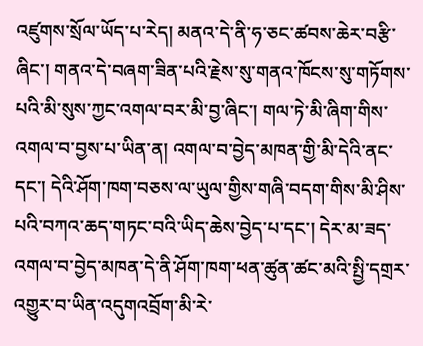འཛུགས་སྲོལ་ཡོད་པ་རེད། མནའ་དེ་ནི་ཧ་ཅང་ཚབས་ཆེར་བརྩི་ཞིང་། གནའ་དེ་བཞག་ཟིན་པའི་རྗེས་སུ་གནའ་ཁོངས་སུ་གཏོགས་པའི་མི་སུས་ཀྱང་འགལ་བར་མི་བྱ་ཞིང་། གལ་ཏེ་མི་ཞིག་གིས་འགལ་བ་བྱས་པ་ཡིན་ན། འགལ་བ་བྱེད་མཁན་གྱི་མི་དེའི་ནང་དང་། དེའི་ཤོག་ཁག་བཅས་ལ་ཡུལ་གྱིས་གཞི་བདག་གིས་མི་ཤིས་པའི་བཀའ་ཆད་གཏང་བའི་ཡིད་ཆེས་བྱེད་པ་དང་། དེར་མ་ཟད་འགལ་བ་བྱེད་མཁན་དེ་ནི་ཤོག་ཁག་ཕན་ཚུན་ཚང་མའི་སྤྱི་དགྲར་འགྱུར་བ་ཡིན་འདུགའབྲོག་མི་རེ་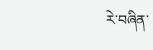རེ་བཞིན་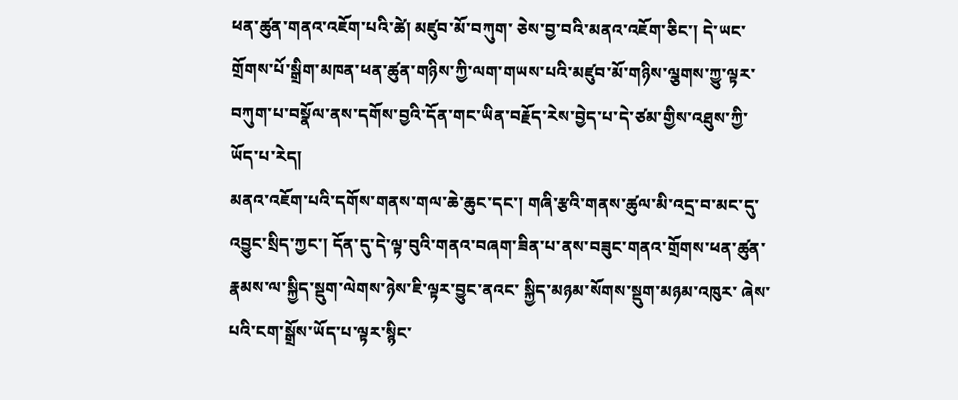ཕན་ཚུན་གནའ་འཇོག་པའི་ཚེ། མཛུབ་མོ་བཀུག་ ཅེས་བྱ་བའི་མནའ་འཇོག་ཅིང་། དེ་ཡང་གྲོགས་པོ་སྒྲིག་མཁན་ཕན་ཚུན་གཉིས་ཀྱི་ལག་གཡས་པའི་མཛུབ་མོ་གཉིས་ལྕགས་ཀྱུ་ལྟར་བཀུག་པ་བསྣོལ་ནས་དགོས་བྱའི་དོན་གང་ཡིན་བརྗོད་རེས་བྱེད་པ་དེ་ཙམ་གྱིས་འཐུས་ཀྱི་ཡོད་པ་རེད།
མནའ་འཇོག་པའི་དགོས་གནས་གལ་ཆེ་ཆུང་དང་། གཞི་རྩའི་གནས་ཚུལ་མི་འདྲ་བ་མང་དུ་འབྱུང་སྲིད་ཀྱང་། དོན་དུ་དེ་ལྟ་བུའི་གནའ་བཞག་ཟིན་པ་ནས་བཟུང་གནའ་གྲོགས་ཕན་ཚུན་རྣམས་ལ་སྐྱིད་སྡུག་ལེགས་ཉེས་ཇི་ལྟར་བྱུང་ནའང་ སྐྱིད་མཉམ་སོགས་སྡུག་མཉམ་འཁུར་ ཞེས་པའི་ངག་སྒྲོས་ཡོད་པ་ལྟར་སྙིང་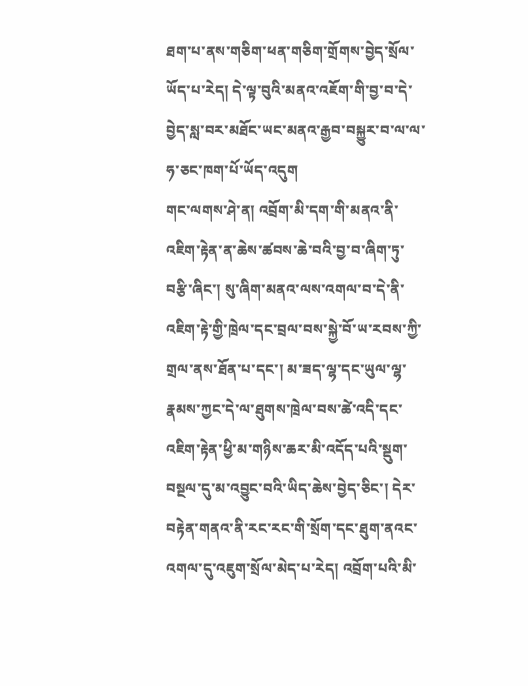ཐག་པ་ནས་གཅིག་ཕན་གཅིག་གྲོགས་བྱེད་སྲོལ་ཡོད་པ་རེད། དེ་ལྟ་བུའི་མནའ་འཇོག་གི་བྱ་བ་དེ་བྱེད་སླ་བར་མཐོང་ཡང་མནའ་རྒྱབ་བསྐྱུར་བ་ལ་ལ་ཧ་ཅང་ཁག་པོ་ཡོད་འདུག
གང་ལགས་ཤེ་ན། འབྲོག་མི་དག་གི་མནའ་ནི་འཇིག་རྟེན་ན་ཆེས་ཚབས་ཆེ་བའི་བྱ་བ་ཞིག་ཏུ་བརྩི་ཞིང་། སུ་ཞིག་མནའ་ལས་འགལ་བ་དེ་ནི་འཇིག་རྟེ་གྱི་ཁྲེལ་དང་བྲལ་བས་སྐྱེ་བོ་ཡ་རབས་ཀྱི་གྲལ་ནས་ཐོན་པ་དང་། མ་ཟད་ལྷ་དང་ཡུལ་ལྷ་རྣམས་ཀྱང་དེ་ལ་ཐུགས་ཁྲེལ་བས་ཚེ་འདི་དང་འཇིག་རྟེན་ཕྱི་མ་གཉིས་ཆར་མི་འདོད་པའི་སྡུག་བསྔལ་དུ་མ་འབྱུང་བའི་ཡིད་ཆེས་བྱེད་ཅིང་། དེར་བརྟེན་གནའ་ནི་རང་རང་གི་སྲོག་དང་ཐུག་ནའང་འགལ་དུ་འཇུག་སྲོལ་མེད་པ་རེད། འབྲོག་པའི་མི་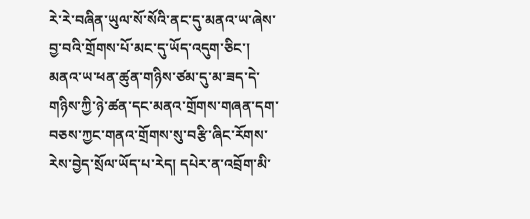རེ་རེ་བཞིན་ཡུལ་སོ་སོའི་ནང་དུ་མནའ་ཡ་ཞེས་བྱ་བའི་གྲོགས་པོ་མང་དུ་ཡོད་འདུག་ཅིང་། མནའ་ཡ་ཕན་ཚུན་གཉིས་ཙམ་དུ་མ་ཟད་དེ་གཉིས་ཀྱི་ཉེ་ཚན་དང་མནའ་གྲོགས་གཞན་དག་བཅས་ཀྱང་གནའ་གྲོགས་སུ་བརྩི་ཞིང་རོགས་རེས་བྱེད་སྲོལ་ཡོད་པ་རེད། དཔེར་ན་འབྲོག་མི་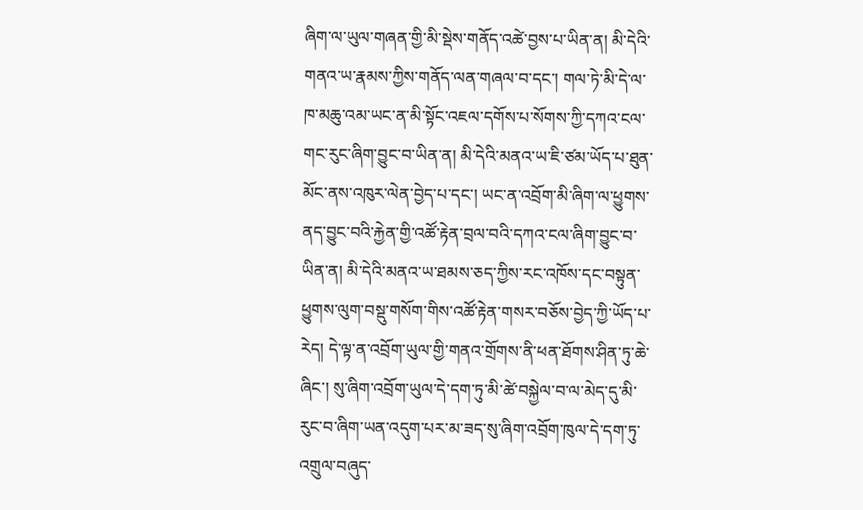ཞིག་ལ་ཡུལ་གཞན་གྱི་མི་སྡེས་གནོད་འཚེ་བྱས་པ་ཡིན་ན། མི་དེའི་གནའ་ཡ་རྣམས་ཀྱིས་གནོད་ལན་གཞལ་བ་དང་། གལ་ཏེ་མི་དེ་ལ་ཁ་མཆུ་འམ་ཡང་ན་མི་སྟོང་འཇལ་དགོས་པ་སོགས་ཀྱི་དཀའ་ངལ་གང་རུང་ཞིག་བྱུང་བ་ཡིན་ན། མི་དེའི་མནའ་ཡ་ཇི་ཙམ་ཡོད་པ་ཐུན་མོང་ནས་འཁུར་ལེན་བྱེད་པ་དང་། ཡང་ན་འབྲོག་མི་ཞིག་ལ་ཕྱུགས་ནད་བྱུང་བའི་རྐྱེན་གྱི་འཚོ་རྟེན་བྲལ་བའི་དཀའ་ངལ་ཞིག་བྱུང་བ་ཡིན་ན། མི་དེའི་མནའ་ཡ་ཐམས་ཅད་ཀྱིས་རང་འཁོས་དང་བསྟུན་ཕྱུགས་ལུག་བསྡུ་གསོག་གིས་འཚོ་རྟེན་གསར་བཅོས་བྱེད་ཀྱི་ཡོད་པ་རེད། དེ་ལྟ་ན་འབྲོག་ཡུལ་གྱི་གནའ་གྲོགས་ནི་ཕན་ཐོགས་ཤིན་ཏུ་ཆེ་ཞིང་། སུ་ཞིག་འབྲོག་ཡུལ་དེ་དག་ཏུ་མི་ཚེ་བསྐྱེལ་བ་ལ་མེད་དུ་མི་རུང་བ་ཞིག་ཡན་འདུག་པར་མ་ཟད་སུ་ཞིག་འབྲོག་ཁུལ་དེ་དག་ཏུ་འགྲུལ་བཞུད་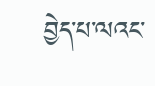བྱེད་པ་ལའང་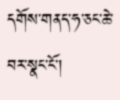དགོས་གནད་ཧ་ཅང་ཆེ་བར་སྣང་ངོ་།